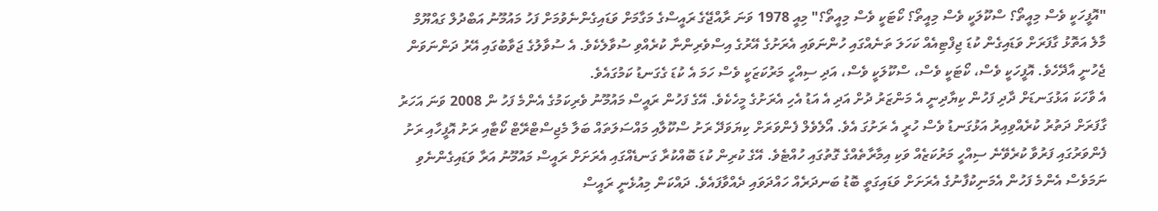"އޮފީހަކީ ވެސް މިއީތޯ؟ ސްކޫލަކީ ވެސް މިއީތޯ؟ ކޯޓަކީ ވެސް މިއީތޯ؟" މިއީ 1978 ވަނަ ރާއްޖޭގެ ރައީސްގެ މަގާމަށް ވަޑައިގެންނެވުމަށް ފަހު މައުމޫނު އަބްދުލް ގައްޔޫމް މާލެ އަތޮޅު ގާފަރަށް ވަޑައިގެން ކުޑަ ޖިފްޓިއެއް ކަހަލަ ތަނެއްގައި ހުންނަވައި އެރަށުގެ އޭރުގެ އިސްވެރިންނާ ކުރެއްވި ސުވާލެކެވެ. އެ ސުވާލުގެ ޖަވާބުގައި އޭރު ދަންނަވަން ޖެހުނީ އާދޭހެވެ. އޮފީހަކީ ވެސް، ކޯޓަކީ ވެސް، ސްކޫލަކީ ވެސް، އަދި ސިއްހީ މަރުކަޒަކީ ވެސް ހަމަ އެ ކުޑަ ގެގަނޑު ކަމުގައެވެ.
އެ ވާހަކަ އަޅުގަނޑަށް ދާދި ފަހުން ކިޔާދިނީ އެ މަންޒަރު ދުށް އަދި އެ އަޑު އެހި އެރަށުގެ މީހެކެވެ. އޭގެ ފަހުން ރައީސް މައުމޫނު ވެރިކަމުގެ އެންމެ ފަހު ން 2008 ވަނަ އަހަރު ގާފަރަށް ދަތުރު ކުރެއްވިއިރު އަޅުގަނޑު ވެސް ހުރީ އެ ރަށުގަ އެވެ. އޯލެވެލް ފެންވަރަށް ކިޔަވަދޭ ރަށު ސްކޫލާއި މައްސަލަތައް ބަލާ މެޖިސްޓްރޭޓް ކޯޓާއި ރަށު އޮފީހާއި ރަށު ފެންވަރުގައި ފަރުވާ ކުރެވޭނެ ސިއްހީ މަރުކަޒެއް ވަކި އިމާރާތެއްގެ ގޮތުގައި ހުއްޓެވެ. އޭގެ ކުރިން ކުޑަ ބޮއްކުރާ ގަނޑެއްގައި އެރަށަށް ރައީސް މައުމޫނު އަރާ ވަޑައިގެންނެވި ނަމަވެސް އެންމެ ފަހުން އެމަނިކުފާނުގެ އެރަށަށް ވަޑައިގަތީ ބޮޑު ބަނދަރެއް ހައްދަވައި ދެއްވާފައެވެ. ދައްކަން މިއުޅެނީ ރައީސް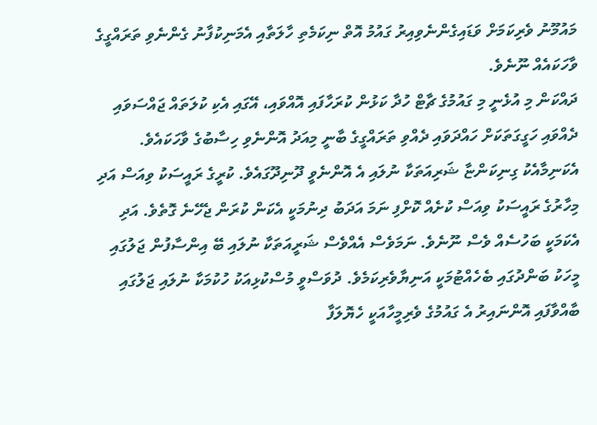މައުމޫނު ވެރިކަމަށް ވަޑައިގެންނެވިއިރު ގައުމު އޮތް ނިކަމެތި ހާލަތާއި އެމަނިކުފާނު ގެންނެވި ތަރައްގީގެ ވާހަކައެއް ނޫނެވެ.
ދައްކަން މި އުޅެނީ މި ގައުމުގެ ޗާޓް ހުދާ ކަޅުން ކުރަހާފައި އޮއްވައި، އޭގައި އެކި ކުލަތައް ޖައްސަވައި ދެއްވައި ހަގީގަތަކަށް ހައްދަވައި ދެއްވި ތަރައްގީގެ ބާނީ މިއަދު އޮންނެވި ހިސާބުގެ ވާހަކައެވެ. އެކަނިމާއެކު ގިނިކަންޏާ ޝަރިއަތަކާ ނުލައި އެ އޮންނެވީ ދޫނިދޫގައެވެ. ކުރީގެ ރައީސަކު ވިއަސް އަދި މިހާރުގެ ރައީސަކު ވިއަސް ކުށެއް ކޮށްފި ނަމަ އަދަބު ދިނުމަކީ އެކަން ކުރަން ޖެހޭނެ ގޮތެވެ. އަދި އެކަމަކީ ބަހުސެއް ވެސް ނޫނެވެ. ނަމަވެސް އެއްވެސް ޝަރީއަތަކާ ނުލައި ބޭ އިންސާފުން ޖަލުގައި މީހަކު ބަންދުގައި ބެހެއްޓުމަކީ އަނިޔާވެރިކަމެވެ. ދުވަސްވީ މުސްކުޅިއަކު ހުކުމަކާ ނުލައި ޖަލުގައި ބާއްވާފައި އޮންނައިރު އެ ގައުމުގެ ވެރިމީހާއަކީ ހެޔޮލަފާ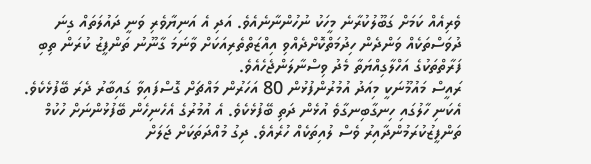ވެރިއެއް ކަމަށް ގަބޫލުކުރާނެ މީހަކު ނުހުންނާނެއެވެ. އަދި އެ އަނިޔާވެރި ވަނީ ދައުލަތައް ގިނަ ދުވަސްތަކެއް ވަންދެން ހިދުމަތްކޮށްދެއްވި އިއްޒަތްތެރިއަކަށް ވާނަމަ ގާނޫނު ތަންފީޒު ކުރަން ތިބި ފަރާތްތަކުގެ އަހްލާގިއްޔަތާ މެދު ވިސްނާލަންޖެހެއެވެ.
ރައީސް މައުމޫނަކީ މިއަދު އުމުރުންފުޅުން 80 އަހަރުން މައްޗަށް ގޮސްފައިވާ ގައިބާރު ދެރަ ބޭފުޅެކެވެ. އެކަނި ހާލުގައި ހިނގާބިނގާވެ އުޅެން ދަތި ބޭފުޅެކެވެ. އެ އުމުރުގެ އެހެނިހެން ބޭފުޅުންނަށް ހުކުމް ތަންފީޒުކުރަމުންދާއިރު ވެސް ލުއިތަކެއް ހުރެއެވެ. ދިގު މުއްދަތަކަށް ޖަލަށް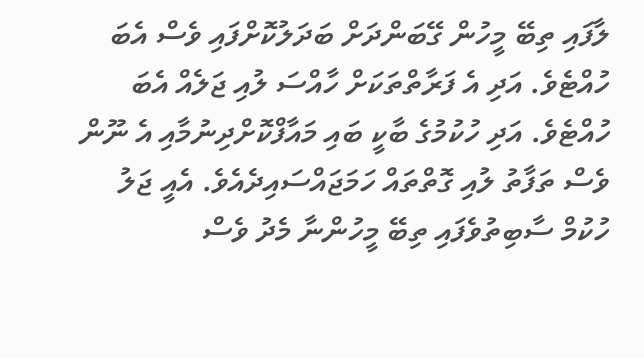ލާފައި ތިބޭ މީހުން ގޭބަންދަށް ބަދަލުކޮށްފައި ވެސް އެބަ ހުއްޓެވެ. އަދި އެ ފަރާތްތަކަށް ހާއްސަ ލުއި ޖަލެއް އެބަ ހުއްޓެވެ. އަދި ހުކުމުގެ ބާކީ ބައި މައާފްކޮށްދިނުމާއި އެ ނޫން ވެސް ތަފާތު ލުއި ގޮތްތައް ހަމަޖައްސައިދެއެވެ. އެއީ ޖަލު ހުކުމް ސާބިތުވެފައި ތިބޭ މީހުންނާ މެދު ވެސް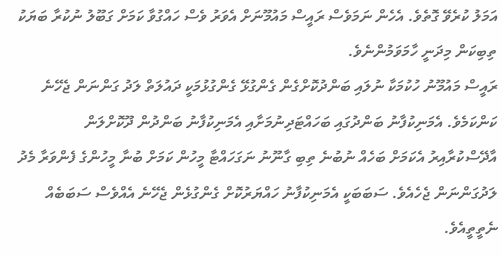އަމަލު ކުރެވޭ ގޮތެވެ. އެހެން ނަމަވެސް ރައީސް މައުމޫނަށް އެވަރު ވެސް ހައްގުވާ ކަމަށް ގަބޫލު ނުކުރާ ބަޔަކު ތިބިކަން މިދަނީ ހާމަވަމުންނެވެ.
ރައީސް މައުމޫނު ހުކުމަކާ ނުލައި ބަންދުކޮށްގެން ގެންގުޅޭ ގެންގުޅުމަކީ ދައުލަތް ލަދު ގަންނަން ޖެހޭނެ ކަންކަމެވެ. އެމަނިކުފާނު ބަންދުގައި ބަހައްޓަދިނުމަށާއި އެމަނިކުފާނު ބަންދުން ދޫކޮށްލަން އާދޭސްކުރާއިރު އެކަމަށް ބަހެއް ނުބުނެ ތިބި ގާނޫނު ނަގަހައްޓާ މީހުން ކަމަށް ބުނާ މީހުންގެ ފެންވަރާ މެދު ލަދުގަންނަން ޖެހެއެވެ. ސަބަބަކީ އެމަނިކުފާނު ހައްޔަރުކޮށް ގެންގުޅެން ޖެހޭނެ އެއްވެސް ސަބަބެއް ނެތީތީއެވެ.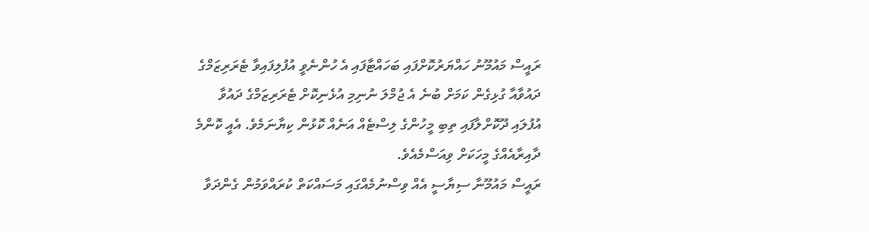ރައީސް މައުމޫނު ހައްޔަރުކޮށްފައި ބަހައްޓާފައި އެ ހުންނެވީ އުފުލިފައިވާ ޓެރަރިޒަމްގެ ދައުވާއާ ގުޅިގެން ކަމަށް ބުނެ އެ ޖުމްލަ ނުނިމި އުޅެނިކޮށް ޓެރަރިޒަމްގެ ދައުވާ އުފުލައި ދޫކޮށްލާފައި ތިބި މީހުންގެ ލިސްޓެއް އަނެއް ކޮޅުން ކިޔާނަމެވެ. އެއީ ކޮންމެ ދާއިރާއެއްގެ މީހަކަށް ވިއަސްމެއެވެ.
ރައީސް މައުމޫނާ ސިޔާސީ އެއް ވިސްނުމެއްގައި މަސައްކަތް ކުރައްވަމުން ގެންދަވާ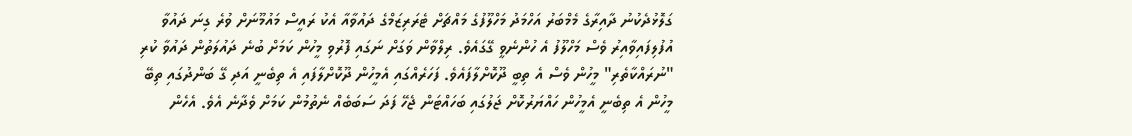ގަލޮޅުދެކުނު ދާއިރާގެ މެމްބަރު އަހްމަދު މަހްލޫފުގެ މައްޗަށް ޓެރަރިޒަމްގެ ދައުވާއާ އެކު ރައީސް މައުމޫނަށް ވުރެ ގިނަ ދައުވާ އުފުލިފައިވާއިރު ވެސް މަހްލޫފު އެ ހުންނެވީ ގޭގައެވެ. ރިލްވާން ވަގަށް ނަގައި ފޮރުވި މީހުން ކަމަށް ބުނެ ދައުލަތުން ދައުވާ ކުރި "ނުރައްކާތެރި" މީހުން ވެސް އެ ތިބީ ދޫކޮށްލާފައެވެ. ފަހަރެއްގައި އެމީހުން ދޫކޮށްލާފައި އެ ތިބެނީ އަދި ގޭ ބަންދުގައި ތިބޭ މީހުން އެ ތިބެނީ އެމީހުން ހައްޔަރުކޮށް ޖަލުގައި ބަހައްޓަން ޖެހޭ ފަދަ ސަބަބެއް ނެތުމުން ކަމަށް ވެދާނެ އެވެ. އެހެން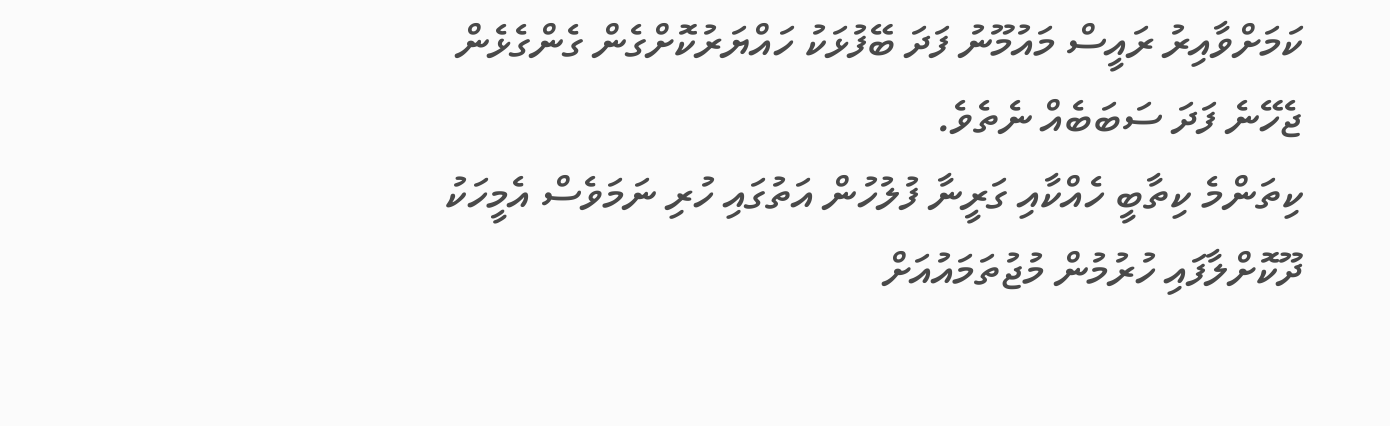ކަމަށްވާއިރު ރައީސް މައުމޫނު ފަދަ ބޭފުޅަކު ހައްޔަރުކޮށްގެން ގެންގެޅެން ޖެހޭނެ ފަދަ ސަބަބެއް ނެތެވެ.
ކިތަންމެ ކިތާބީ ހެއްކާއި ގަރީނާ ފުލުހުން އަތުގައި ހުރި ނަމަވެސް އެމީހަކު ދޫކޮށްލާފައި ހުރުމުން މުޖުތަމައުއަށް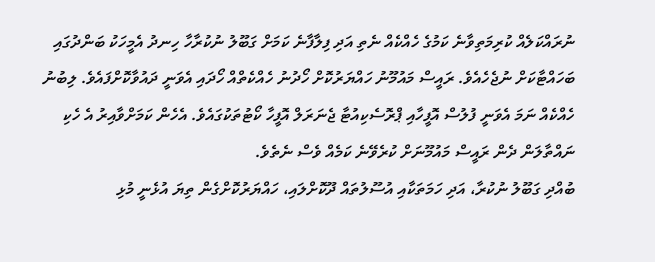ނުރައްކަލެއް ކުރިމަތިވާނެ ކަމުގެ ހެއްކެއް ނެތި އަދި ފިލާފާނެ ކަމަށް ގަބޫލު ނުކުރާހާ ހިނދު އެމީހަކު ބަންދުގައި ބަހައްޓާކަށް ނުޖެހެއެވެ. ރައީސް މައުމޫނު ހައްޔަރުކޮށް ހޯދުނު ހެއްކެތްއް ހޯދައި އެވަނީ ދައުވާކޮށްފައެވެ. ލިބުނު ހެއްކެއް ނަމަ އެވަނީ ފުލުސް އޮފީހާއި ޕްރޮސެކިއުޓާ ޖެނަރަލް އޮފީހާ ކޯޓުތަކުގައެވެ. އެހެން ކަމަށްވާއިރު އެ ހެކި ނައްތާލަން ދެން ރައީސް މައުމޫނަށް ކުރެވޭނެ ކަމެއް ވެސް ނެތެވެ.
ބުއްދި ގަބޫލު ނުކުރާ، އަދި ހަމަތަކާއި އުސޫލުތައް ދޫކޮށްލައި، ހައްޔަރުކޮށްގެން ތިޔަ އުޅެނީ މުޅި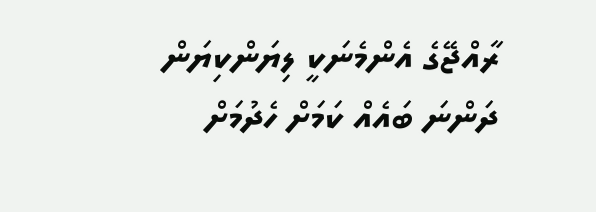ރާއްޖޭގެ އެންމެނަކީ ލިޔަންކިޔަން ދަންނަ ބައެއް ކަމަށް ހެދުމަށް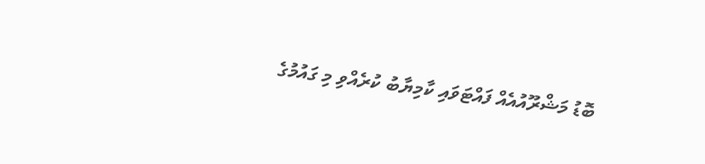ބޮޑު މަޝްރޫއުއެއް ފައްޓަވައި ކާމިޔާބު ކުރެއްވި މި ގައުމުގެ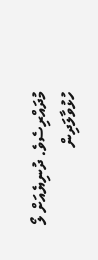މުދައްރިސެވެ. ދުނިޔެއަށް ލޯ ހުޅުވާލަދިން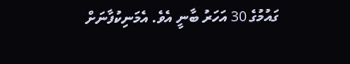ގައުމުގެ 30 އަހަރު ބާނީ އެވެ. އެމަނިކުފާނަށް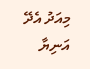މިއަދު އެދޭ އަނިޔާ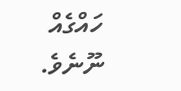ހައްގެއް ނޫނެވެ.